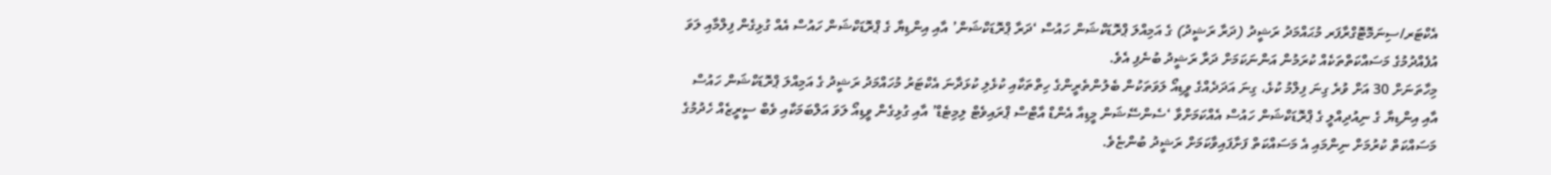އެކްޓަރ/ސިނަމޮޓޮގްރާފަރ މުޙައްމަދު ރަޝީދު (ދަރާ ރަޝީދު) ގެ އަމިއްލަ ޕްރޮޑަކްޝަން ހައުސް ‘ދަރާ ޕްރޮޑަކްޝަން’ އާއި އިންޑިޔާ ގެ ޕްރޮޑަކްޝަން ހައުސް އެއް ގުޅިގެން ފިލްމާއި ލަވަ އުފެއްދުމުގެ މަސައްކަތްތަކެއް ކުރަމުން އަންނަކަމަށް ދަރާ ރަޝީދު ބުނެފި އެވެ.
މިހާތަނަށް 30 އަށް ވުރެ ގިނަ ފިލްމު ކުޅެ، ގިނަ އަދަދެއްގެ ވީޑިއޯ ލަވަތަކުން ބެލުންތެރީންގެ ހިތްތަކާއި ކުޅެލި ކުޅަދާނަ އެކްޓަރު މުހައްމަދު ރަޝީދު ގެ އަމިއްލަ ޕްރޮޑަކްޝަން ހައުސް އާއި އިންޑިޔާ ގެ ނިއުދިއްލީ ގެ ޕްރޮޑަކްޝަން ހައުސް އެއްކަމަށްވާ ‘ސެންސޭޝަން މީޑިއާ އެންޑް އާޓްސް ޕްރައިވެޓް ލިމިޓެޑް’ އާއި ގުޅިގެން ވީޑިއޯ ލަވަ އަލްބަމަކާއި ވެބް ސީރީޒެއް ހެދުމުގެ މަސައްކަތް ކުރުމަށް ނިންމައި އެ މަސައްކަތް ފަށާފައިވާކަމަށް ރަޝީދު ބުންޏެވެ.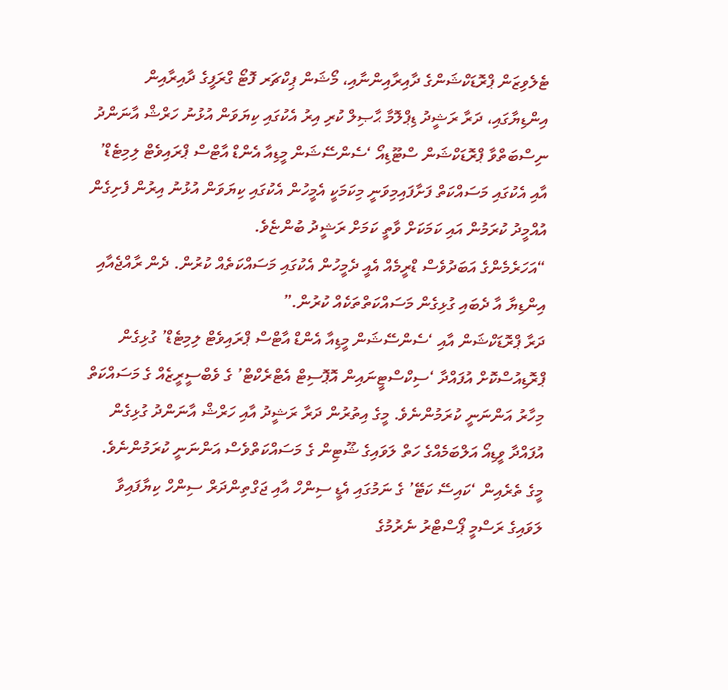ޓެލެވިޒަން ޕްރޮޑަކްޝަންގެ ދާއިރާއިންނާއި، މޯޝަން ޕިކްޗަރ ފޮޓޯ ގްރަފީގެ ދާއިރާއިން އިންޑިޔާގައި، ދަރާ ރަޝީދު ޑިޕްލޮމާ ޙާޞިލް ކުރި އިރު އެކުގައި ކިޔަވަން އުޅުނު ހަރްޝް އާނަންދު ނިސްބަތްވާ ޕްރޮޑަކްޝަން ސްޓޫޑިއޯ ‘ސެންސޭޝަން މީޑިއާ އެންޑް އާޓްސް ޕްރައިވެޓް ލިމިޓެޑް’ އާއި އެކުގައި މަސައްކަތް ފަށާފައިމިވަނީ މިކަމަކީ އެމީހުން އެކުގައި ކިޔަވަން އުޅުނު އިރުން ފެށިގެން އުއްމީދު ކުރަމުން އައި ކަމަކަށް ވާތީ ކަމަށް ރަޝީދު ބުންޏެވެ.
“އަހަރެމެންގެ އަބަދުވެސް ޑްރީމެއް އެއީ ދެމީހުން އެކުގައި މަސައްކަތެއް ކުރުން. ދެން ރާއްޖެއާއި އިންޑިޔާ އާ ދެބައި ގުޅިގެން މަސައްކަތްތަކެއް ކުރުން.”
ދަރާ ޕްރޮޑަކްޝަން އާއި ‘ސެންސޭޝަން މީޑިއާ އެންޑް އާޓްސް ޕްރައިވެޓް ލިމިޓެޑް’ ގުޅިގެން ޕްރޮޑިއުސްކޮށް އުފައްދާ ‘ސިކްސްޓީނައިން އޮޕޮސިޓް އެޓްރެކްޓް’ ގެ ވެބްސީރީޒެއް ގެ މަސައްކަތް މިހާރު އަންނަނީ ކުރަމުންނެވެ. މީގެ އިތުރުން ދަރާ ރަޝީދު އާއި ހަރްޝް އާނަންދު ގުޅިގެން އުފައްދާ ވީޑިއޯ އަލްބަމެއްގެ ހަތް ލަވައިގެ ޝޫޓިން ގެ މަސައްކަތްވެސް އަންނަނީ ކުރަމުންނެވެ. މީގެ ތެރެއިން ‘ކައިސޭ ކަޓޭ’ ގެ ނަމުގައި އެޑީ ސިންހް އާއި ޖަގްތިންދަރް ސިންހް ކިޔާފައިވާ ލަވައިގެ ރަސްމީ ޕޯސްޓްރު ނެރުމުގެ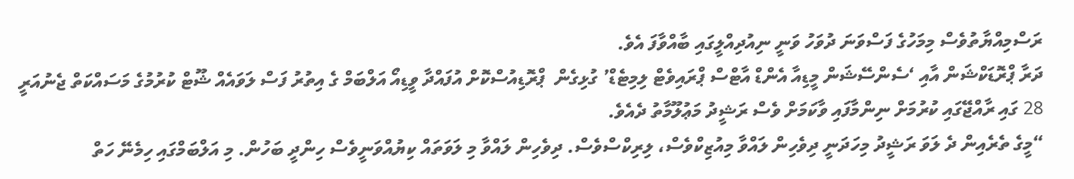ރަސްމިއްޔާތުވެސް މިމަހުގެ ފަސްވަނަ ދުވަހު ވަނީ ނިއުދިއްލީގައި ބާއްވާފަ އެވެ.
ދަރާ ޕްރޮޑަކްޝަން އާއި ‘ސެންސޭޝަން މީޑިއާ އެންޑް އާޓްސް ޕްރައިވެޓް ލިމިޓެޑް’ ގުޅިގެން  ޕްރޮޑިއުސްކޮށް އުފައްދާ ވީޑިއޯ އަލްބަމް ގެ އިތުރު ފަސް ލަވައެއް ޝޫޓް ކުރުމުގެ މަސައްކަތް ޖެނުއަރީ 28 ގައި ރާއްޖޭގައި ކުރުމަށް ނިންމާފައި ވާކަމަށް ވެސް ރަޝީދު މަޢުލޫމާތު ދެއެވެ.
“މީގެ ތެރެއިން ދެ ލަވަ ރަޝީދު މިހަދަނީ ދިވެހިން ލައްވާ މިއުޒިކްވެސް، ލިރިކްސްވެސް. ދިވެހިން ލައްވާ މި ލަވަތައް ކިޔުއްވަނީވެސް ހިންދީ ބަހުން. މި އަލްބަމްގައި ހިމެނޭ ހަތް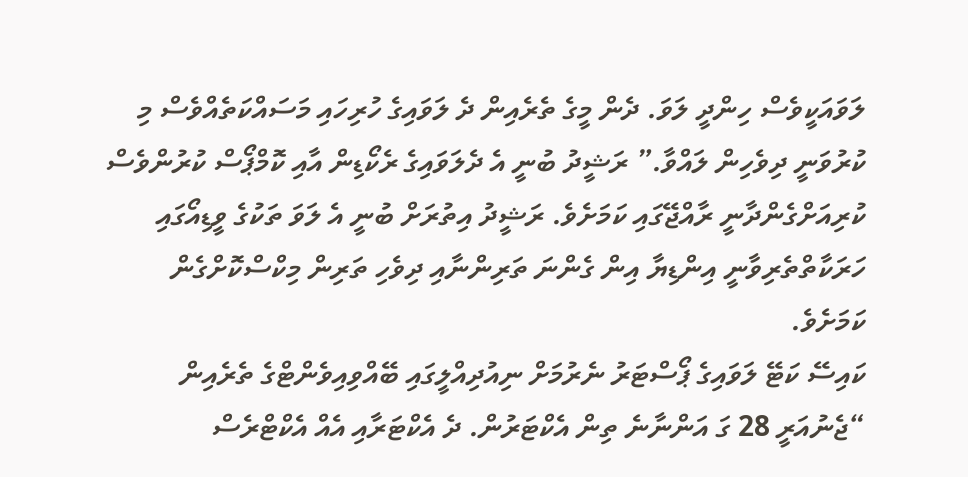ލަވައަކީވެސް ހިންދީ ލަވަ. ދެން މީގެ ތެރެއިން ދެ ލަވައިގެ ހުރިހައި މަސައްކަތެއްވެސް މި ކުރުވަނީ ދިވެހިން ލައްވާ.” ރަޝީދު ބުނީ އެ ދެލަވައިގެ ރެކޯޑިން އާއި ކޮމްޕޯސް ކުރުންވެސް ކުރިއަށްގެންދާނީ ރާއްޖޭގައި ކަމަށެވެ. ރަޝީދު އިތުރަށް ބުނީ އެ ލަވަ ތަކުގެ ވީޑިއޯގައި ހަރަކާތްތެރިވާނީ އިންޑިޔާ އިން ގެންނަ ތަރިންނާއި ދިވެހި ތަރިން މިކްސްކޮށްގެން ކަމަށެވެ.
ކައިސޭ ކަޓޭ ލަވައިގެ ޕޯސްޓަރު ނެރުމަށް ނިއުދިއްލީގައި ބޭއްވިއިވެންޓްގެ ތެރެއިން
“ޖެނުއަރީ 28 ގަ އަންނާނެ ތިން އެކްޓަރުން. ދެ އެކްޓަރާއި އެއް އެކްޓްރެސް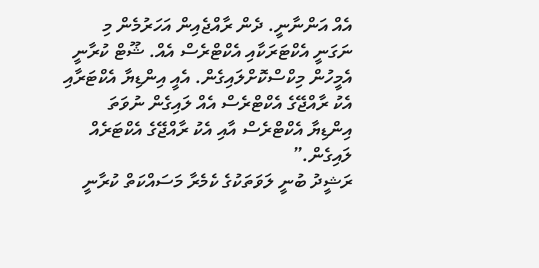އެއް އަންނާނީ. ދެން ރާއްޖެއިން އަހަރުމެން މި ނަގަނީ އެކްޓަރަކާއި އެކްޓްރެސް އެއް. ޝޫޓް ކުރާނީ އެމީހުން މިކްސްކޮށްލައިގެން. އެއީ އިންޑިޔާ އެކްޓަރާއި އެކު ރާއްޖޭގެ އެކްޓްރެސް އެއް ލައިގެން ނުވަތަ އިންޑިޔާ އެކްޓްރެސް އާއި އެކު ރާއްޖޭގެ އެކްޓަރެއް ލައިގެން.”
ރަޝީދު ބުނީ ލަވަތަކުގެ ކެމެރާ މަސައްކަތް ކުރާނީ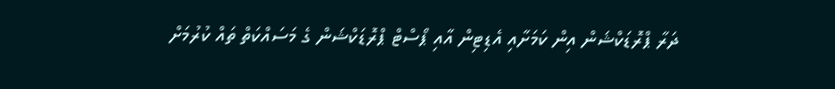ދަރާ ޕްރޮޑަކްޝަން އިން ކަމަށާއި އެޑިޓިން އާއި ޕޯސްޓް ޕްރޮޑަކްޝަން ގެ މަސައްކަތް ތައް ކުރުމަށް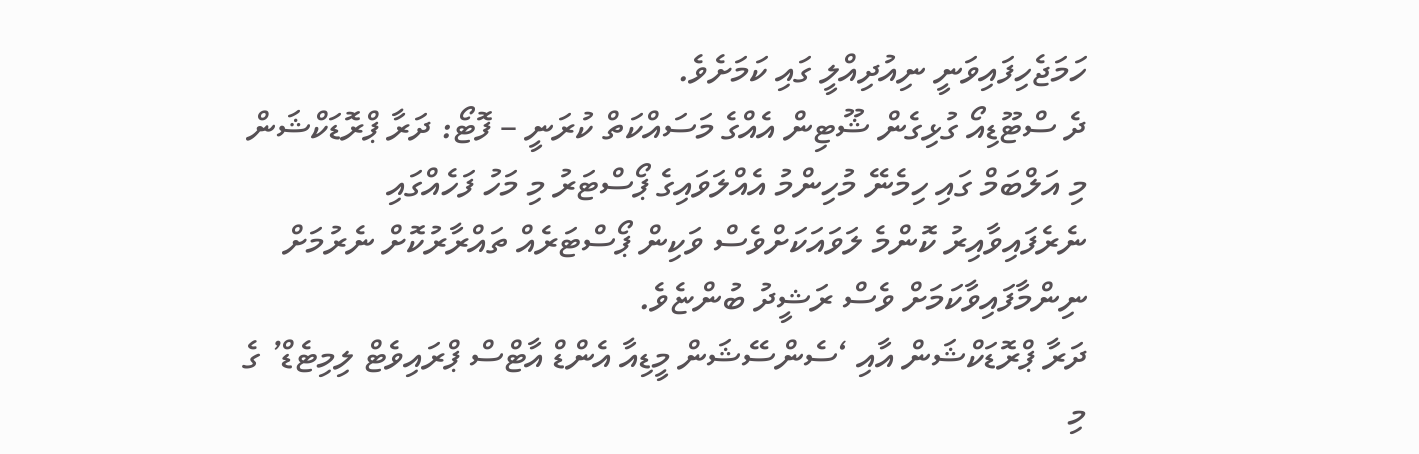ހަމަޖެހިފައިވަނީ ނިއުދިއްލީ ގައި ކަމަށެވެ.
ދެ ސްޓޫޑިއޯ ގުޅިގެން ޝޫޓިން އެއްގެ މަސައްކަތް ކުރަނީ – ފޮޓޯ: ދަރާ ޕްރޮޑަކްޝަން
މި އަލްބަމް ގައި ހިމެނޭ މުހިންމު އެއްލަވައިގެ ޕޯސްޓަރު މި މަހު ފަހެއްގައި ނެރެފައިވާއިރު ކޮންމެ ލަވައަކަށްވެސް ވަކިން ޕޯސްޓަރެއް ތައްރާރުކޮށް ނެރުމަށް ނިންމާފައިވާކަމަށް ވެސް ރަޝީދު ބުންޏެވެ.
ދަރާ ޕްރޮޑަކްޝަން އާއި ‘ސެންސޭޝަން މީޑިއާ އެންޑް އާޓްސް ޕްރައިވެޓް ލިމިޓެޑް’ ގެ މި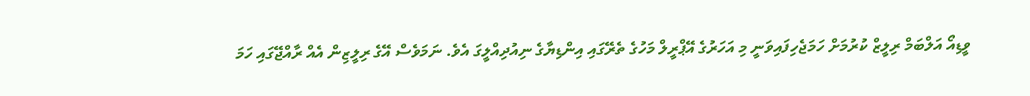ވީޑިއޯ އަލްބަމް ރިލީޒް ކުރުމަށް ހަމަޖެހިފައިވަނީ މި އަހަރުގެ އޭޕްރީލް މަހުގެ ތެރޭގައި އިންޑިޔާގެ ނިއުދިއްލީގަ އެވެ. ނަމަވެސް އޭގެ ރިލީޒިން އެއް ރާއްޖޭގައި ހަމަ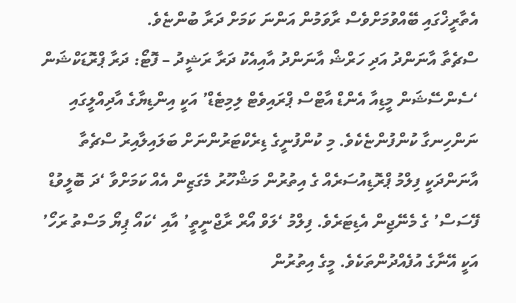އެތާރީޚްގައި ބޭއްވުމަށްވެސް ރާވަމުން އަންނަ ކަމަށް ދަރާ ބުންޏެވެ.
ސްޗެތާ އާނަންދު އަދި ހަރްޝް އާނަންދު އާއިއެކު ދަރާ ރަޝީދު – ފޮޓޯ: ދަރާ ޕްރޮޑަކްޝަން
‘ސެންސޭޝަން މީޑިއާ އެންޑް އާޓްސް ޕްރައިވެޓް ލިމިޓެޑް’ އަކީ އިންޑިޔާގެ އާދިއްލީގައި ނަންހިނގާ ކުންފުންޏެކެވެ. މި ކުންފުނީގެ ޑިރެކްޓަރުންނަށް ބަލައިލާއިރު ސްޗެތާ އާނަންދަކީ ފިލްމު ޕްރޮޑިއުސަރެއް ގެ އިތުރުން މަޝްހޫރު މެގަޒިން އެއް ކަމަށްވާ ‘ދަ ބޮލީވުޑް ފޭސަސް’ ގެ މެނޭޖިން އެޑިޓަރެވެ. ފިލްމު ‘ލަވް އޯރް ރާޖްނީތީ’ އާއި ‘ކައޯ ޕިޔޯ މަސްތު ރަހޯ’ އަކީ އޭނާގެ އުފެއްދުންތަކެވެ. މީގެ އިތުރުން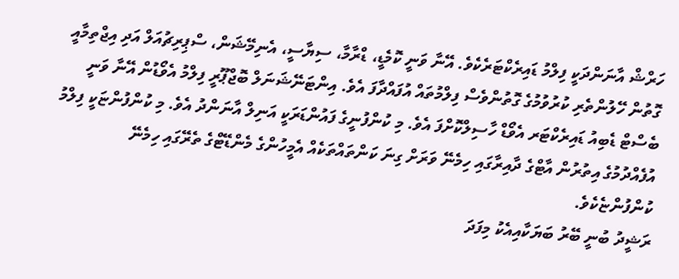ހަރްޝް އާނަންދަކީ ފިލްމު ޑައިރެކްޓަރެކެވެ. އޭނާ ވަނީ ކޮމެޑީ، ޑްރާމާ، ސިޔާސީ، އެނިމޭޝަން، ސްޕިރިޗުއަލް އަދި އިޖްތިމާއީ ގޮތުން ހޭލުންތެރި ކުރުވުމުގެ ގޮތުންވެސް ފިލްމުތައް އުފައްދާފަ އެވެ. އިންޓަނޭޝަނަލް ބޮޖްޕޫރީ ފިލްމު އެވޯޑުން އޭނާ ވަނީ ބެސްޓް ޑެބިއު ޑައިރެކްޓަރ އެވޯޑް ހާސިލްކޮށްފަ އެވެ. މި ކުންފުނީގެ ފައުންޑަރަކީ އަނިލް އާނަންދު އެވެ. މި ކުންފުންޏަކީ ފިލްމު އުފެއްދުމުގެ އިތުރުން އާޓްގެ ދާއިރާގައި ހިމެނޭ ވަރަށް ގިނަ ކަންތައްތަކެއް އެމީހުންގެ މެންޑޭޓްގެ ތެރޭގައި ހިމެނޭ ކުންފުންޏެކެވެ.
ރަޝީދު ބުނީ ބޭރު ބަޔަކާއިއެކު މިފަދަ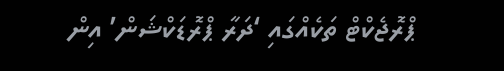ޕްރޮޖެކްޓް ތަކެއްގައި ‘ދަރާ ޕްރޮޑަކްޝަން’ އިން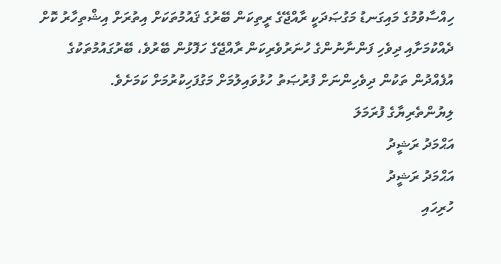ހިއްސާވުމުގެ މައިގަނޑު މަގުޞަދަކީ ރާއްޖޭގެ ރީތިކަން ބޭރުގެ ޤައުމުތަކަށް އިތުރަށް އިޝްތިހާރު ކޮށް ދެއްކުމަށާއި ދިވެހި ފަންނާނުންގެ ހުނަރުވެރިކަން ރާއްޖޭގެ ހަފޮޅުން ބޭރުވެ، ބޭރުގައުމުތަކުގެ އުފެއްދުން ތަކުން ދިވެހިންނަށް ފުރުޞަތު ހުޅުވައިލުމަށް މަގުފަހިކުރުމަށް ކަމަށެވެ.
ލިޔުންތެރިޔާގެ ފުރަމަލަ
އަޙްމަދު ރަޝީދު
އަޙްމަދު ރަޝީދު
ހުރިހައި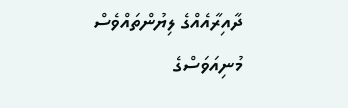ދާއިރާއެއްގެ ލިޔުންތައްވެސް މުނިއަވަސްގެ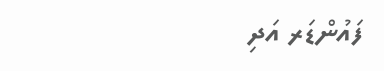ފައުންޑަރ އަދި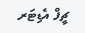ޗީފް އެޑިޓަރ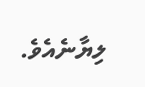ލިޔާނެއެވެ.